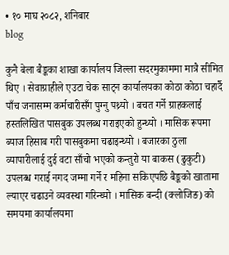• १० माघ २०८२, शनिबार
blog

कुनै बेला बैङ्कका शाखा कार्यालय जिल्ला सदरमुकाममा मात्रै सीमित थिए । सेवाग्राहीले एउटा चेक साट्न कार्यालयका कोठा कोठा चहार्दै पाँच जनासम्म कर्मचारीसँग पुग्नु पथ्र्यो । बचत गर्ने ग्राहकलाई हस्तलिखित पासबुक उपलब्ध गराइएको हुन्थ्यो । मासिक रूपमा ब्याज हिसाब गरी पासबुकमा चढाइन्थ्यो । बजारका ठुला व्यापारीलाई दुई वटा साँचो भएको कन्तुरो या बाकस (ढुकुटी) उपलब्ध गराई नगद जम्मा गर्ने र महिना सकिएपछि बैङ्कको खातामा ल्याएर चढाउने व्यवस्था गरिन्थ्यो । मासिक बन्दी (क्लोजिङ) को समयमा कार्यालयमा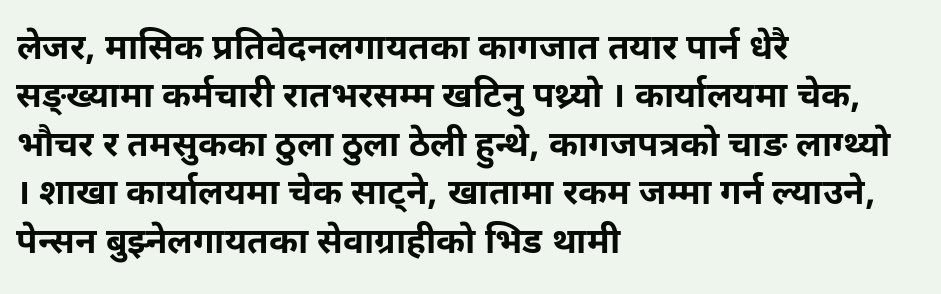लेजर, मासिक प्रतिवेदनलगायतका कागजात तयार पार्न धेरै सङ्ख्यामा कर्मचारी रातभरसम्म खटिनु पथ्र्यो । कार्यालयमा चेक, भौचर र तमसुकका ठुला ठुला ठेली हुन्थे, कागजपत्रको चाङ लाग्थ्यो । शाखा कार्यालयमा चेक साट्ने, खातामा रकम जम्मा गर्न ल्याउने, पेन्सन बुझ्नेलगायतका सेवाग्राहीको भिड थामी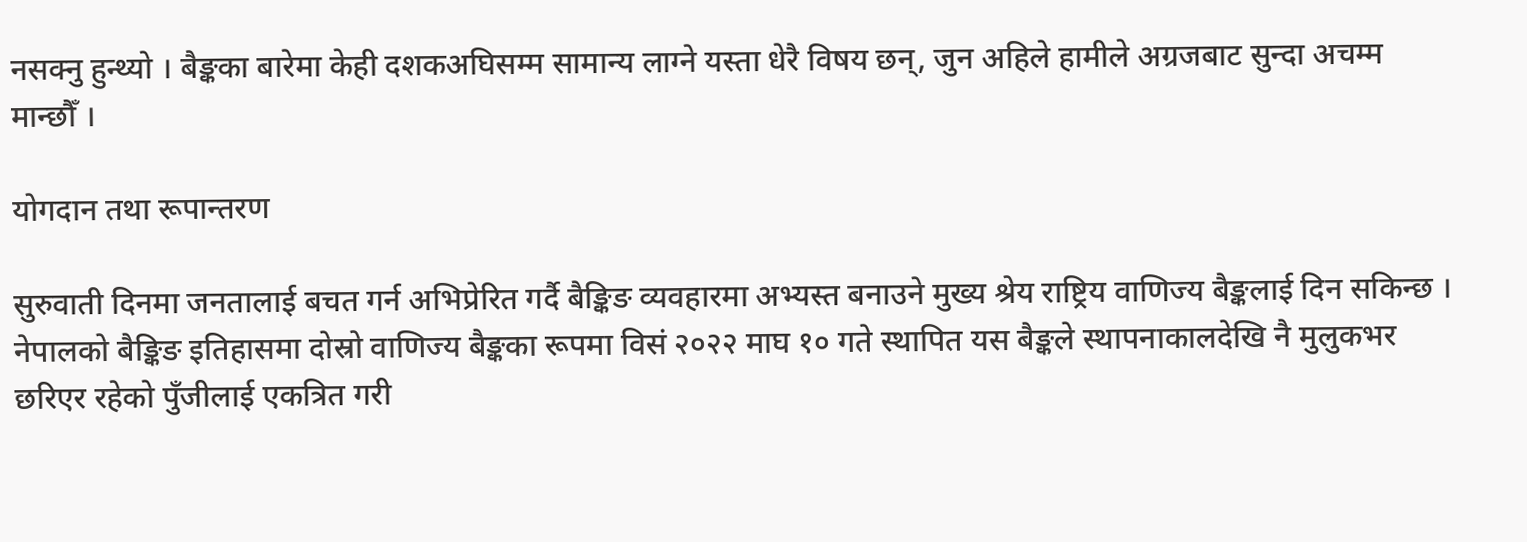नसक्नु हुन्थ्यो । बैङ्कका बारेमा केही दशकअघिसम्म सामान्य लाग्ने यस्ता धेरै विषय छन्, जुन अहिले हामीले अग्रजबाट सुन्दा अचम्म मान्छौँ ।

योगदान तथा रूपान्तरण

सुरुवाती दिनमा जनतालाई बचत गर्न अभिप्रेरित गर्दै बैङ्किङ व्यवहारमा अभ्यस्त बनाउने मुख्य श्रेय राष्ट्रिय वाणिज्य बैङ्कलाई दिन सकिन्छ । नेपालको बैङ्किङ इतिहासमा दोस्रो वाणिज्य बैङ्कका रूपमा विसं २०२२ माघ १० गते स्थापित यस बैङ्कले स्थापनाकालदेखि नै मुलुकभर छरिएर रहेको पुँजीलाई एकत्रित गरी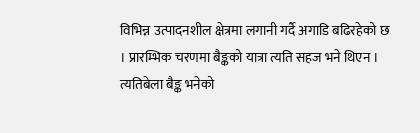विभिन्न उत्पादनशील क्षेत्रमा लगानी गर्दै अगाडि बढिरहेको छ । प्रारम्भिक चरणमा बैङ्कको यात्रा त्यति सहज भने थिएन । त्यतिबेला बैङ्क भनेको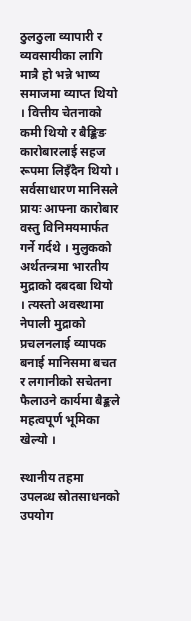ठुलठुला व्यापारी र व्यवसायीका लागि मात्रै हो भन्ने भाष्य समाजमा व्याप्त थियो । वित्तीय चेतनाको कमी थियो र बैङ्किङ कारोबारलाई सहज रूपमा लिइँदैन थियो । सर्वसाधारण मानिसले प्रायः आफ्ना कारोबार वस्तु विनिमयमार्फत गर्ने गर्दथे । मुलुकको अर्थतन्त्रमा भारतीय मुद्राको दबदबा थियो । त्यस्तो अवस्थामा नेपाली मुद्राको प्रचलनलाई व्यापक बनाई मानिसमा बचत र लगानीको सचेतना फैलाउने कार्यमा बैङ्कले महत्वपूर्ण भूमिका खेल्यो ।

स्थानीय तहमा उपलब्ध स्रोतसाधनको उपयोग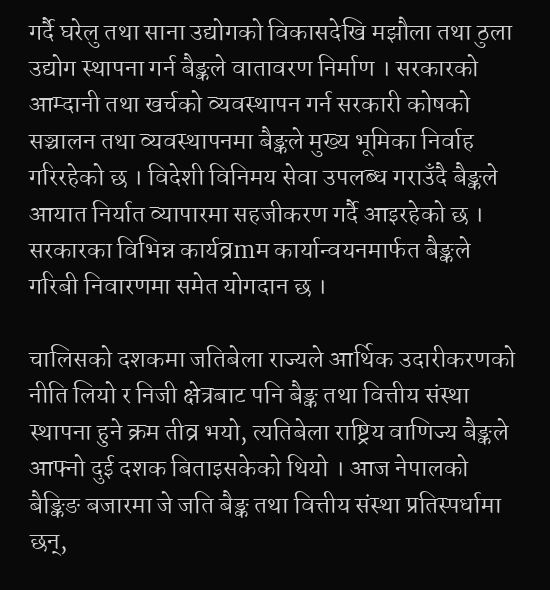गर्दै घरेलु तथा साना उद्योगको विकासदेखि मझौला तथा ठुला उद्योग स्थापना गर्न बैङ्कले वातावरण निर्माण । सरकारको आम्दानी तथा खर्चको व्यवस्थापन गर्न सरकारी कोषको सञ्चालन तथा व्यवस्थापनमा बैङ्कले मुख्य भूमिका निर्वाह गरिरहेको छ । विदेशी विनिमय सेवा उपलब्ध गराउँदै बैङ्कले आयात निर्यात व्यापारमा सहजीकरण गर्दै आइरहेको छ । सरकारका विभिन्न कार्यव्रmम कार्यान्वयनमार्फत बैङ्कले गरिबी निवारणमा समेत योगदान छ ।

चालिसको दशकमा जतिबेला राज्यले आर्थिक उदारीकरणको नीति लियो र निजी क्षेत्रबाट पनि बैङ्क तथा वित्तीय संस्था स्थापना हुने क्रम तीव्र भयो, त्यतिबेला राष्ट्रिय वाणिज्य बैङ्कले आफ्नो दुई दशक बिताइसकेको थियो । आज नेपालको बैङ्किङ बजारमा जे जति बैङ्क तथा वित्तीय संस्था प्रतिस्पर्धामा छन्,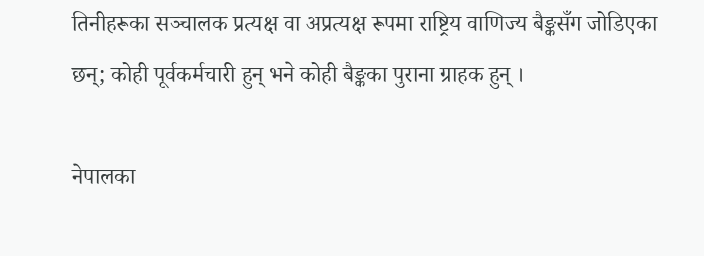तिनीहरूका सञ्चालक प्रत्यक्ष वा अप्रत्यक्ष रूपमा राष्ट्रिय वाणिज्य बैङ्कसँग जोडिएका छन्; कोही पूर्वकर्मचारी हुन् भने कोही बैङ्कका पुराना ग्राहक हुन् ।

नेपालका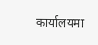कार्यालयमा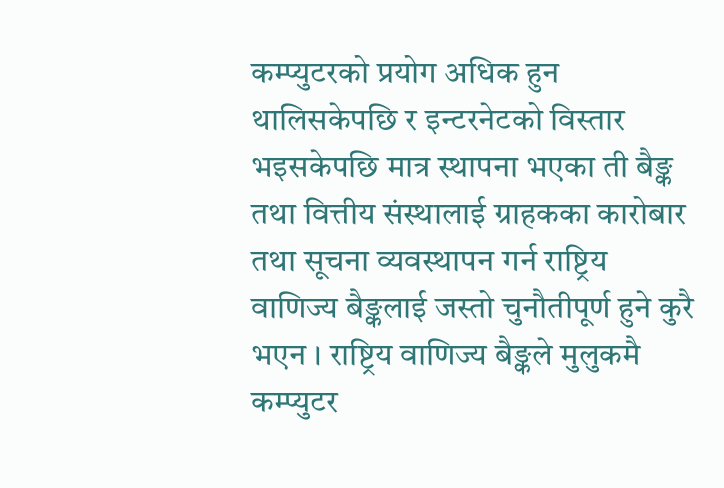कम्प्युटरको प्रयोग अधिक हुन थालिसकेपछि र इन्टरनेटको विस्तार भइसकेपछि मात्र स्थापना भएका ती बैङ्क तथा वित्तीय संस्थालाई ग्राहकका कारोबार तथा सूचना व्यवस्थापन गर्न राष्ट्रिय वाणिज्य बैङ्कलाई जस्तो चुनौतीपूर्ण हुने कुरै भएन । राष्ट्रिय वाणिज्य बैङ्कले मुलुकमै कम्प्युटर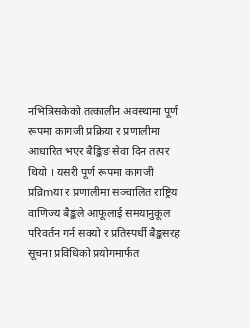नभित्रिसकेको तत्कालीन अवस्थामा पूर्ण रूपमा कागजी प्रक्रिया र प्रणालीमा आधारित भएर बैङ्किङ सेवा दिन तत्पर थियो । यसरी पूर्ण रूपमा कागजी प्रव्रिmया र प्रणालीमा सञ्चालित राष्ट्रिय वाणिज्य बैङ्कले आफूलाई समयानुकूल परिवर्तन गर्न सक्यो र प्रतिस्पर्धी बैङ्कसरह सूचना प्रविधिको प्रयोगमार्फत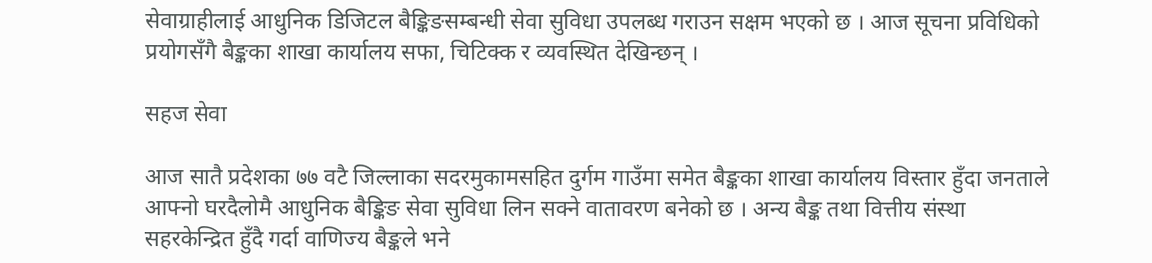सेवाग्राहीलाई आधुनिक डिजिटल बैङ्किङसम्बन्धी सेवा सुविधा उपलब्ध गराउन सक्षम भएको छ । आज सूचना प्रविधिको प्रयोगसँगै बैङ्कका शाखा कार्यालय सफा, चिटिक्क र व्यवस्थित देखिन्छन् ।

सहज सेवा

आज सातै प्रदेशका ७७ वटै जिल्लाका सदरमुकामसहित दुर्गम गाउँमा समेत बैङ्कका शाखा कार्यालय विस्तार हुँदा जनताले आफ्नो घरदैलोमै आधुनिक बैङ्किङ सेवा सुविधा लिन सक्ने वातावरण बनेको छ । अन्य बैङ्क तथा वित्तीय संस्था सहरकेन्द्रित हुँदै गर्दा वाणिज्य बैङ्कले भने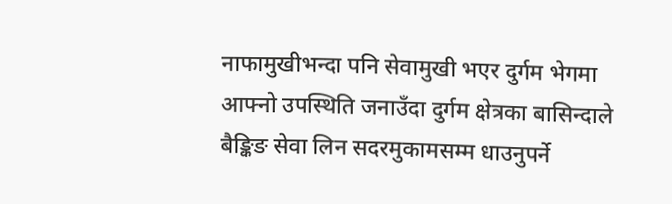नाफामुखीभन्दा पनि सेवामुखी भएर दुर्गम भेगमा आफ्नो उपस्थिति जनाउँदा दुर्गम क्षेत्रका बासिन्दाले बैङ्किङ सेवा लिन सदरमुकामसम्म धाउनुपर्ने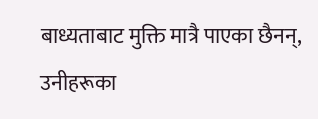बाध्यताबाट मुक्ति मात्रै पाएका छैनन्, उनीहरूका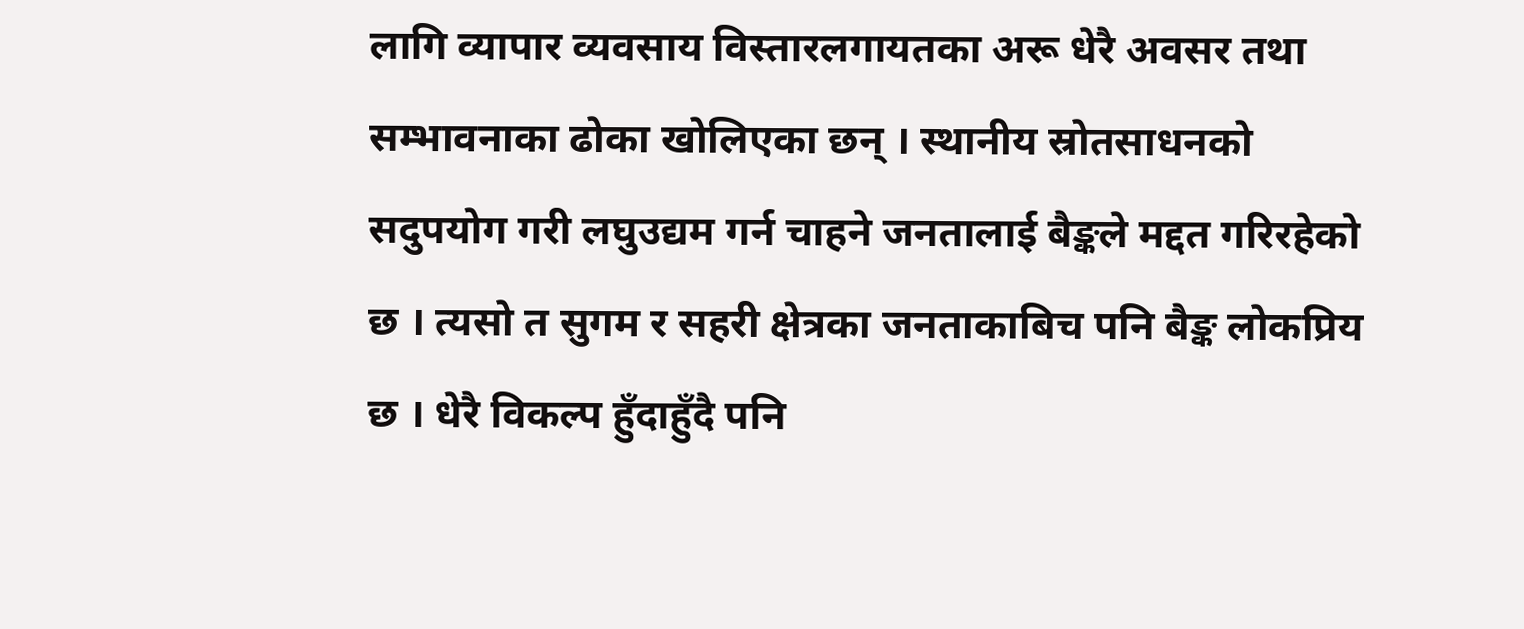लागि व्यापार व्यवसाय विस्तारलगायतका अरू धेरै अवसर तथा सम्भावनाका ढोका खोलिएका छन् । स्थानीय स्रोतसाधनको सदुपयोग गरी लघुउद्यम गर्न चाहने जनतालाई बैङ्कले मद्दत गरिरहेको छ । त्यसो त सुगम र सहरी क्षेत्रका जनताकाबिच पनि बैङ्क लोकप्रिय छ । धेरै विकल्प हुँदाहुँदै पनि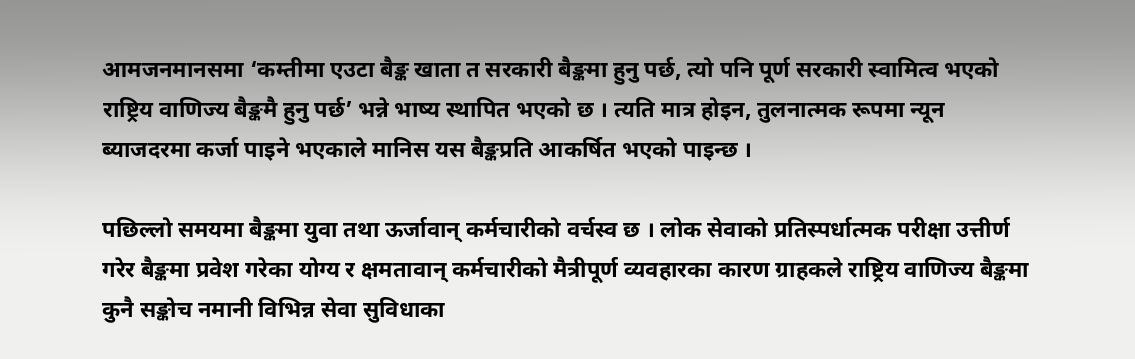आमजनमानसमा ‘कम्तीमा एउटा बैङ्क खाता त सरकारी बैङ्कमा हुनु पर्छ, त्यो पनि पूर्ण सरकारी स्वामित्व भएको राष्ट्रिय वाणिज्य बैङ्कमै हुनु पर्छ’ भन्ने भाष्य स्थापित भएको छ । त्यति मात्र होइन, तुलनात्मक रूपमा न्यून ब्याजदरमा कर्जा पाइने भएकाले मानिस यस बैङ्कप्रति आकर्षित भएको पाइन्छ ।

पछिल्लो समयमा बैङ्कमा युवा तथा ऊर्जावान् कर्मचारीको वर्चस्व छ । लोक सेवाको प्रतिस्पर्धात्मक परीक्षा उत्तीर्ण गरेर बैङ्कमा प्रवेश गरेका योग्य र क्षमतावान् कर्मचारीको मैत्रीपूर्ण व्यवहारका कारण ग्राहकले राष्ट्रिय वाणिज्य बैङ्कमा कुनै सङ्कोच नमानी विभिन्न सेवा सुविधाका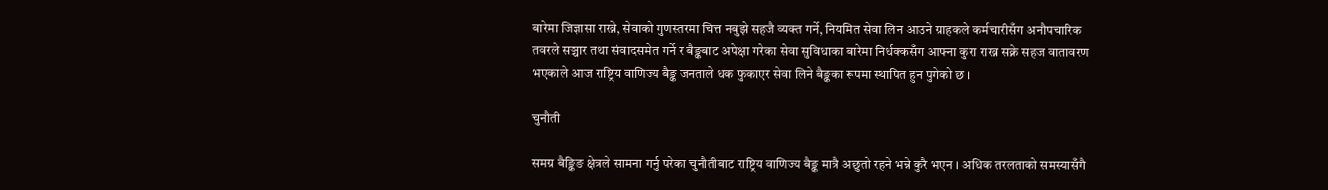बारेमा जिज्ञासा राख्ने, सेवाको गुणस्तरमा चित्त नबुझे सहजै व्यक्त गर्ने, नियमित सेवा लिन आउने ग्राहकले कर्मचारीसँग अनौपचारिक तवरले सञ्चार तथा संवादसमेत गर्ने र बैङ्कबाट अपेक्षा गरेका सेवा सुविधाका बारेमा निर्धक्कसँग आफ्ना कुरा राख्न सक्ने सहज वातावरण भएकाले आज राष्ट्रिय वाणिज्य बैङ्क जनताले धक फुकाएर सेवा लिने बैङ्कका रूपमा स्थापित हुन पुगेको छ ।

चुनौती

समग्र बैङ्किङ क्षेत्रले सामना गर्नु परेका चुनौतीबाट राष्ट्रिय वाणिज्य बैङ्क मात्रै अछुतो रहने भन्ने कुरै भएन । अधिक तरलताको समस्यासँगै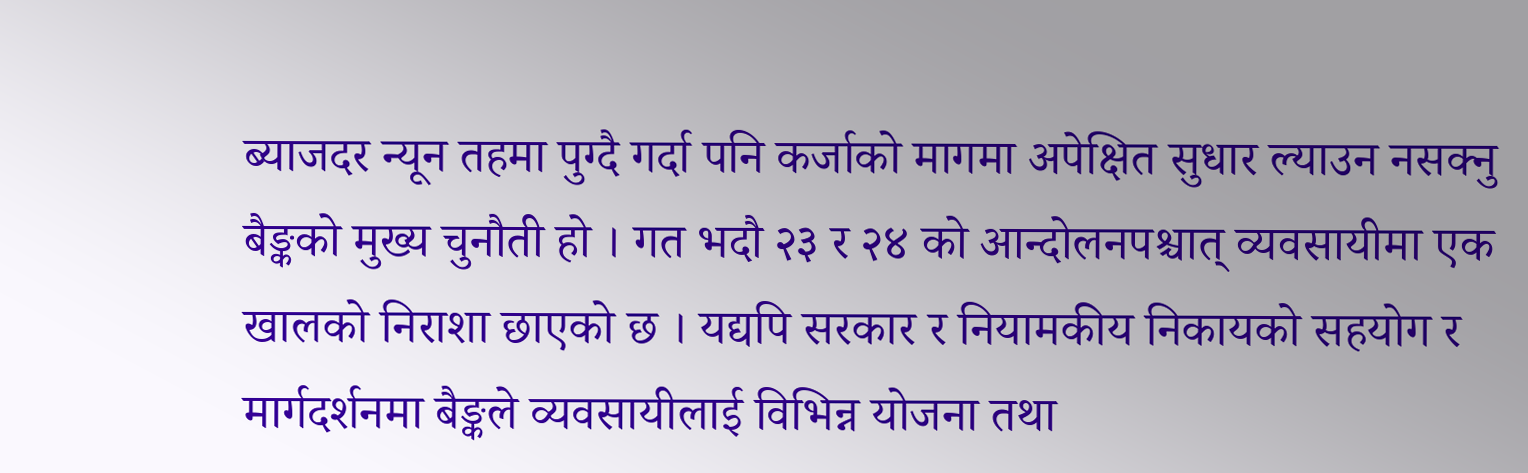ब्याजदर न्यून तहमा पुग्दै गर्दा पनि कर्जाको मागमा अपेक्षित सुधार ल्याउन नसक्नु बैङ्कको मुख्य चुनौती हो । गत भदौ २३ र २४ को आन्दोलनपश्चात् व्यवसायीमा एक खालको निराशा छाएको छ । यद्यपि सरकार र नियामकीय निकायको सहयोग र मार्गदर्शनमा बैङ्कले व्यवसायीलाई विभिन्न योजना तथा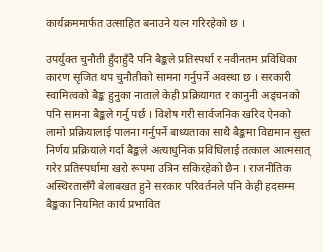कार्यक्रममार्फत उत्साहित बनाउने यत्न गरिरहेको छ ।

उपर्युक्त चुनौती हुँदाहुँदै पनि बैङ्कले प्रतिस्पर्धा र नवीनतम प्रविधिका कारण सृजित थप चुनौतीको सामना गर्नुपर्ने अवस्था छ । सरकारी स्वामित्वको बैङ्क हुनुका नाताले केही प्रक्रियागत र कानुनी अड्चनको पनि सामना बैङ्कले गर्नु पर्छ । विशेष गरी सार्वजनिक खरिद ऐनको लामो प्रक्रियालाई पालना गर्नुपर्ने बाध्यताका साथै बैङ्कमा विद्यमान सुस्त निर्णय प्रक्रियाले गर्दा बैङ्कले अत्याधुनिक प्रविधिलाई तत्काल आत्मसात् गरेर प्रतिस्पर्धामा खरो रूपमा उत्रिन सकिरहेको छैन । राजनीतिक अस्थिरतासँगै बेलाबखत हुने सरकार परिवर्तनले पनि केही हदसम्म बैङ्कका नियमित कार्य प्रभावित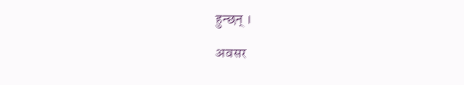हुन्छन् ।

अवसर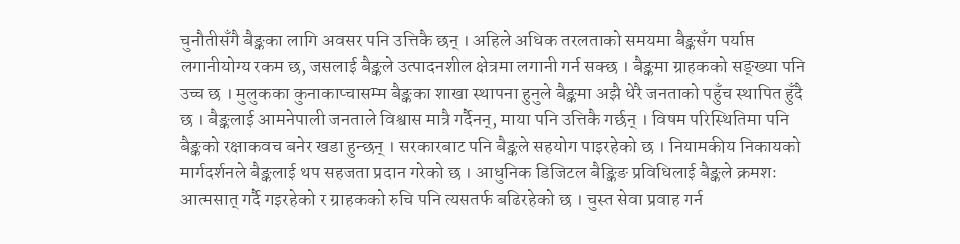चुनौतीसँगै बैङ्कका लागि अवसर पनि उत्तिकै छन् । अहिले अधिक तरलताको समयमा बैङ्कसँग पर्याप्त लगानीयोग्य रकम छ, जसलाई बैङ्कले उत्पादनशील क्षेत्रमा लगानी गर्न सक्छ । बैङ्कमा ग्राहकको सङ्ख्या पनि उच्च छ । मुलुकका कुनाकाप्चासम्म बैङ्कका शाखा स्थापना हुनुले बैङ्कमा अझै धेरै जनताको पहुँच स्थापित हुँदै छ । बैङ्कलाई आमनेपाली जनताले विश्वास मात्रै गर्दैनन्, माया पनि उत्तिकै गर्छन् । विषम परिस्थितिमा पनि बैङ्कको रक्षाकवच बनेर खडा हुन्छन् । सरकारबाट पनि बैङ्कले सहयोग पाइरहेको छ । नियामकीय निकायको मार्गदर्शनले बैङ्कलाई थप सहजता प्रदान गरेको छ । आधुनिक डिजिटल बैङ्किङ प्रविधिलाई बैङ्कले क्रमशः आत्मसात् गर्दै गइरहेको र ग्राहकको रुचि पनि त्यसतर्फ बढिरहेको छ । चुस्त सेवा प्रवाह गर्न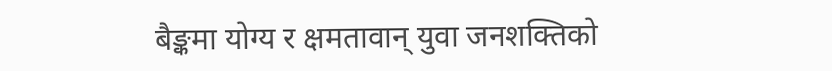बैङ्कमा योग्य र क्षमतावान् युवा जनशक्तिको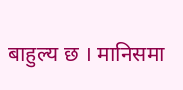बाहुल्य छ । मानिसमा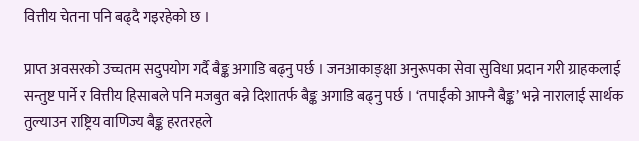वित्तीय चेतना पनि बढ्दै गइरहेको छ ।

प्राप्त अवसरको उच्चतम सदुपयोग गर्दै बैङ्क अगाडि बढ्नु पर्छ । जनआकाङ्क्षा अनुरूपका सेवा सुविधा प्रदान गरी ग्राहकलाई सन्तुष्ट पार्ने र वित्तीय हिसाबले पनि मजबुत बन्ने दिशातर्फ बैङ्क अगाडि बढ्नु पर्छ । ‘तपाईंको आफ्नै बैङ्क’ भन्ने नारालाई सार्थक तुल्याउन राष्ट्रिय वाणिज्य बैङ्क हरतरहले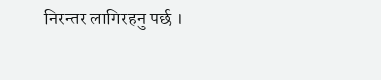निरन्तर लागिरहनु पर्छ ।